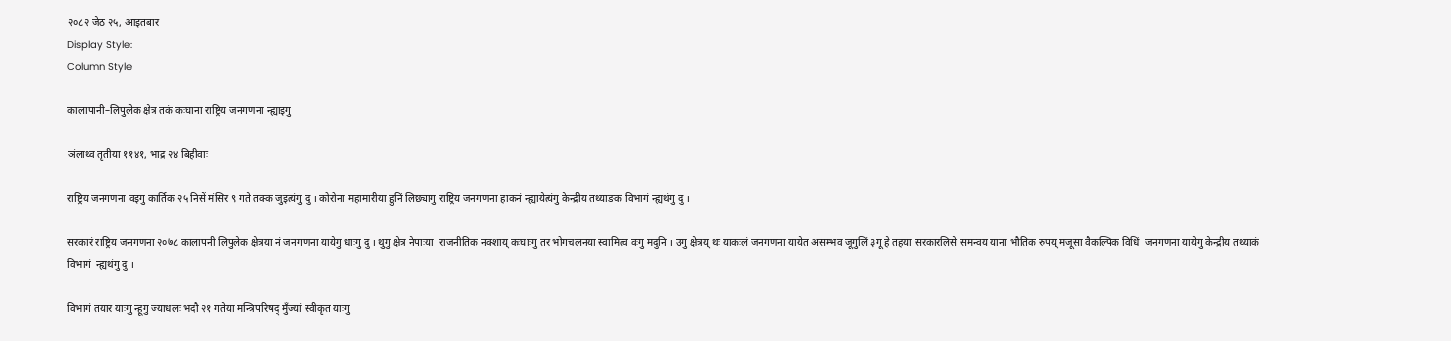२०८२ जेठ २५, आइतबार
Display Style:
Column Style

कालापानी–लिपुलेक क्षेत्र तकं कःघाना राष्ट्रिय जनगणना न्ह्याइगु

ञंलाथ्व तृतीया ११४१, भाद्र २४ बिहीवाः

राष्ट्रिय जनगणना वइगु कार्तिक २५ निसें मंसिर ९ गते तक्क जुइत्यंगु दु । कोरोना महामारीया हुनिं लिछ्यागु राष्ट्रिय जनगणना हाकनं न्ह्यायेत्यंगु केन्द्रीय तथ्याङक विभागं न्ह्यथंगु दु ।

सरकारं राष्ट्रिय जनगणना २०७८ कालापनी लिपुलेक क्षेत्रया नं जनगणना यायेगु धाःगु दु । थुगु क्षेत्र नेपाःया  राजनीतिक नक्शाय् कःघाःगु तर भोगचलनया स्वामित्व वःगु मदुनि । उगु क्षेत्रय् थः याकःलं जनगणना यायेत असम्भव जूगुलिं ३गू हे तहया सरकारलिसे समन्वय याना भौतिक रुपय् मजूसा वैकल्पिक विधिं  जनगणना यायेगु केन्द्रीय तथ्याकं विभागं  न्ह्यथंगु दु ।

विभागं तयार याःगु न्हूगु ज्याधलः भदौ २१ गतेया मन्त्रिपरिषद् मुँज्यां स्वीकृत याःगु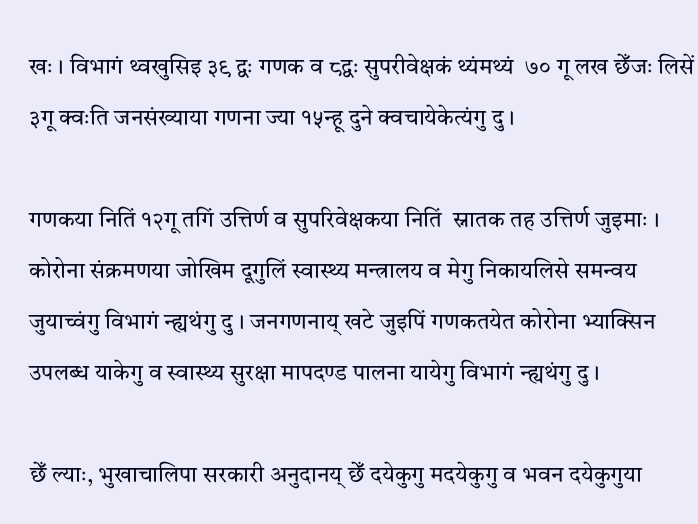खः । विभागं थ्वखुसिइ ३९ द्वः गणक व ८द्वः सुपरीवेक्षकं थ्यंमथ्यं  ७० गू लख छेँजः लिसें ३गू क्वःति जनसंख्याया गणना ज्या १५न्हू दुने क्वचायेकेत्यंगु दु ।

गणकया नितिं १२गू तगिं उत्तिर्ण व सुपरिवेक्षकया नितिं  स्नातक तह उत्तिर्ण जुइमाः । कोरोना संक्रमणया जोखिम दूगुलिं स्वास्थ्य मन्त्रालय व मेगु निकायलिसे समन्वय जुयाच्वंगु विभागं न्ह्यथंगु दु । जनगणनाय् खटे जुइपिं गणकतयेत कोरोना भ्याक्सिन उपलब्ध याकेगु व स्वास्थ्य सुरक्षा मापदण्ड पालना यायेगु विभागं न्ह्यथंगु दु ।

छेँ ल्याः, भुखाचालिपा सरकारी अनुदानय् छेँ दयेकुगु मदयेकुगु व भवन दयेकुगुया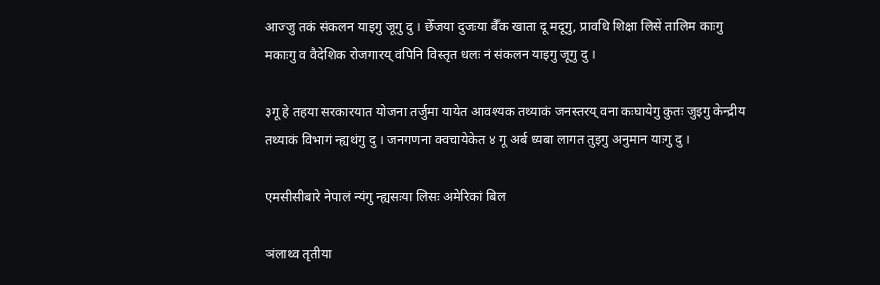आज्जु तकं संकलन याइगु जूगु दु । छेँजया दुजःया बैँक खाता दू मदूगु, प्रावधि शिक्षा लिसें तालिम काःगु मकाःगु व वैदेशिक रोजगारय् वंपिनि विस्तृत धलः नं संकलन याइगु जूगु दु ।

३गू हे तहया सरकारयात योजना तर्जुमा यायेत आवश्यक तथ्याकं जनस्तरय् वना कःघायेगु कुतः जुइगु केन्द्रीय तथ्याकं विभागं न्ह्यथंगु दु । जनगणना क्वचायेकेत ४ गू अर्ब ध्यबा लागत तुइगु अनुमान याःगु दु ।

एमसीसीबारे नेपालं न्यंगु न्ह्यसःया लिसः अमेरिकां बिल

ञंलाथ्व तृतीया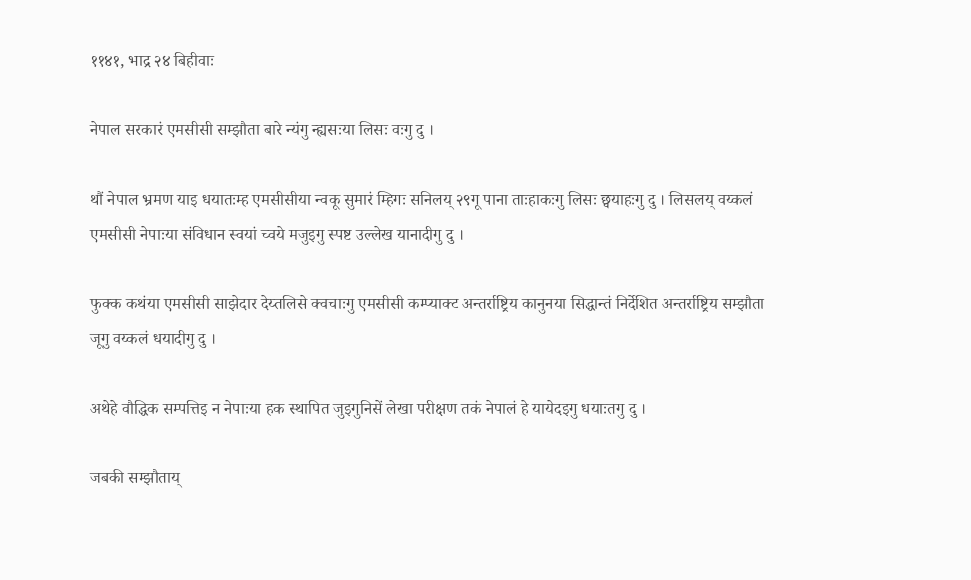११४१, भाद्र २४ बिहीवाः

नेपाल सरकारं एमसीसी सम्झौता बारे न्यंगु न्ह्यसःया लिसः वःगु दु ।

थौं नेपाल भ्रमण याइ धयातःम्ह एमसीसीया न्वकू सुमारं म्हिगः सनिलय् २९गू पाना ताःहाकःगु लिसः छ्वयाहःगु दु । लिसलय् वय्कलं एमसीसी नेपाःया संविधान स्वयां च्वये मजुइगु स्पष्ट उल्लेख यानादीगु दु ।

फुक्क कथंया एमसीसी साझेदार देय्तलिसे क्वचाःगु एमसीसी कम्प्याक्ट अन्तर्राष्ट्रिय कानुनया सिद्धान्तं निर्देशित अन्तर्राष्ट्रिय सम्झौता जूगु वय्कलं धयादीगु दु ।

अथेहे वौद्धिक सम्पत्तिइ न नेपाःया हक स्थापित जुइगुनिसें लेखा परीक्षण तकं नेपालं हे यायेदइगु धयाःतगु दु ।

जबकी सम्झौताय्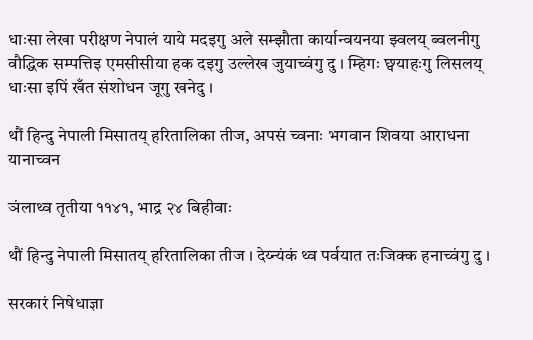धाःसा लेखा परीक्षण नेपालं याये मदइगु अले सम्झौता कार्यान्वयनया झ्वलय् ब्वलनीगु वौद्धिक सम्पत्तिइ एमसीसीया हक दइगु उल्लेख जुयाच्वंगु दु । म्हिगः छ्वयाहःगु लिसलय् धाःसा इपिं खँत संशोधन जूगु खनेदु ।

थौं हिन्दु नेपाली मिसातय् हरितालिका तीज, अपसं च्वनाः भगवान शिवया आराधना यानाच्वन

ञंलाथ्व तृतीया ११४१, भाद्र २४ बिहीवाः

थौं हिन्दु नेपाली मिसातय् हरितालिका तीज । देय्न्यंकं थ्व पर्वयात तःजिक्क हनाच्वंगु दु ।

सरकारं निषेधाज्ञा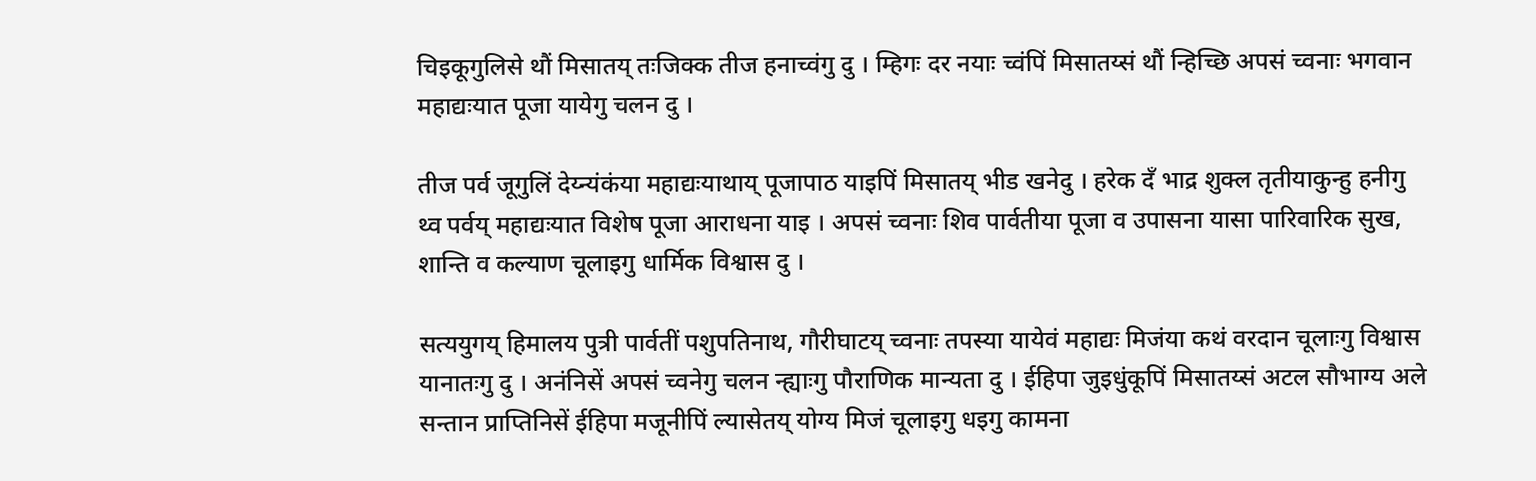चिइकूगुलिसे थौं मिसातय् तःजिक्क तीज हनाच्वंगु दु । म्हिगः दर नयाः च्वंपिं मिसातय्सं थौं न्हिच्छि अपसं च्वनाः भगवान महाद्यःयात पूजा यायेगु चलन दु ।

तीज पर्व जूगुलिं देय्न्यंकंया महाद्यःयाथाय् पूजापाठ याइपिं मिसातय् भीड खनेदु । हरेक दँ भाद्र शुक्ल तृतीयाकुन्हु हनीगु थ्व पर्वय् महाद्यःयात विशेष पूजा आराधना याइ । अपसं च्वनाः शिव पार्वतीया पूजा व उपासना यासा पारिवारिक सुख, शान्ति व कल्याण चूलाइगु धार्मिक विश्वास दु ।

सत्ययुगय् हिमालय पुत्री पार्वतीं पशुपतिनाथ, गौरीघाटय् च्वनाः तपस्या यायेवं महाद्यः मिजंया कथं वरदान चूलाःगु विश्वास यानातःगु दु । अनंनिसें अपसं च्वनेगु चलन न्ह्याःगु पौराणिक मान्यता दु । ईहिपा जुइधुंकूपिं मिसातय्सं अटल सौभाग्य अले सन्तान प्राप्तिनिसें ईहिपा मजूनीपिं ल्यासेतय् योग्य मिजं चूलाइगु धइगु कामना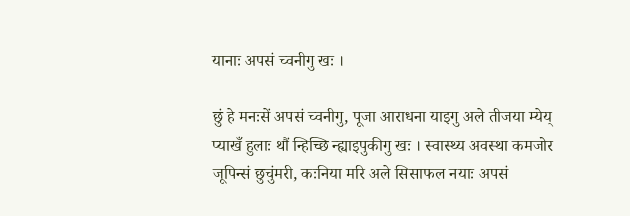यानाः अपसं च्वनीगु खः ।

छुं हे मनःसें अपसं च्वनीगु, पूजा आराधना याइगु अले तीजया म्येय् प्याखँ हुलाः थौं न्हिच्छि न्ह्याइपुकीगु खः । स्वास्थ्य अवस्था कमजोर जूपिन्सं छुचुंमरी, कःनिया मरि अले सिसाफल नयाः अपसं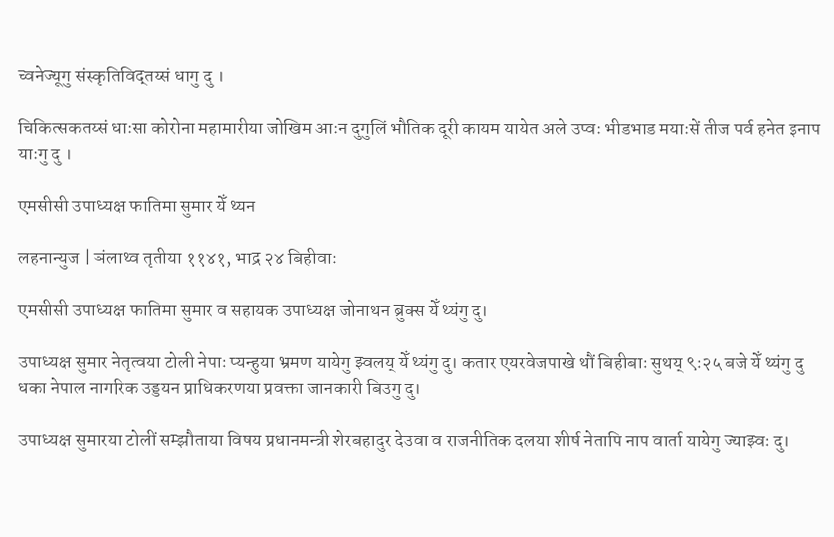च्वनेज्यूगु संस्कृतिविद्तय्सं धागु दु ।

चिकित्सकतय्सं धाःसा कोरोना महामारीया जोखिम आःन दुगुलिं भौतिक दूरी कायम यायेत अले उप्वः भीडभाड मयाःसें तीज पर्व हनेत इनाप याःगु दु ।

एमसीसी उपाध्यक्ष फातिमा सुमार येँ थ्यन

लहनान्युज | ञंलाथ्व तृतीया ११४१, भाद्र २४ बिहीवाः

एमसीसी उपाध्यक्ष फातिमा सुमार व सहायक उपाध्यक्ष जोनाथन ब्रुक्स येँ थ्यंगु दु।

उपाध्यक्ष सुमार नेतृत्वया टोली नेपाः प्यन्हुया भ्रमण यायेगु झ्वलय् येँ थ्यंगु दु। कतार एयरवेजपाखे थौं बिहीबाः सुथय् ९ः२५ बजे येँ थ्यंगु दु धका नेपाल नागरिक उड्डयन प्राधिकरणया प्रवक्ता जानकारी बिउगु दु।

उपाध्यक्ष सुमारया टोलीं सम्झौताया विषय प्रधानमन्त्री शेरबहादुर देउवा व राजनीतिक दलया शीर्ष नेतापि नाप वार्ता यायेगु ज्याझ्वः दु।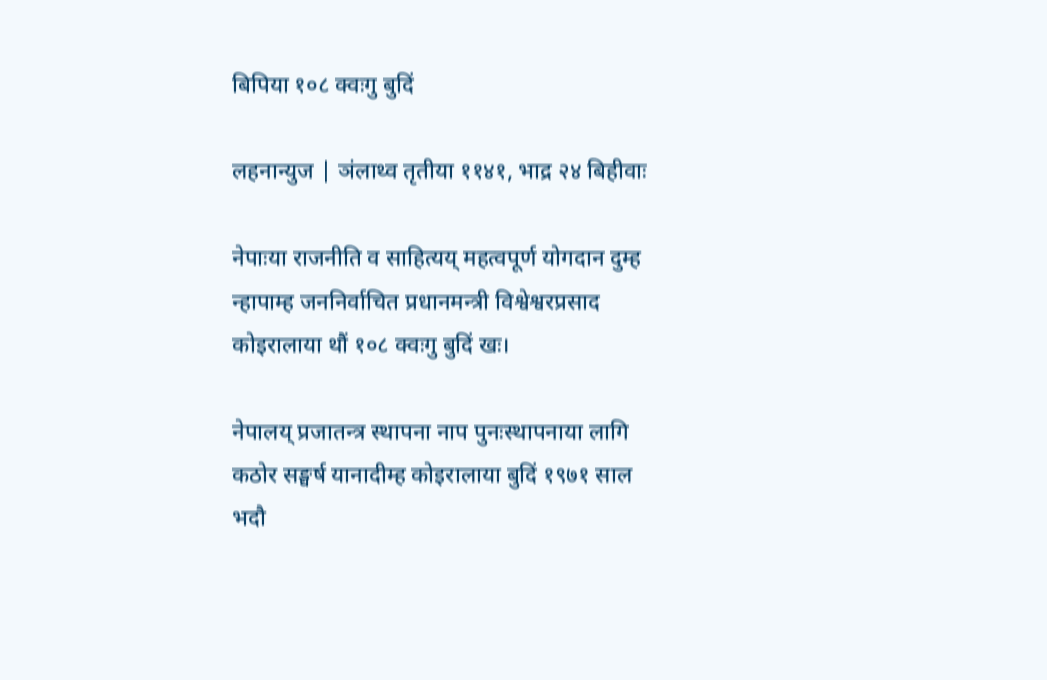बिपिया १०८ क्वःगु बुदिं

लहनान्युज | ञंलाथ्व तृतीया ११४१, भाद्र २४ बिहीवाः

नेपाःया राजनीति व साहित्यय् महत्वपूर्ण योगदान दुम्ह न्हापाम्ह जननिर्वाचित प्रधानमन्त्री विश्वेश्वरप्रसाद कोइरालाया थौं १०८ क्वःगु बुदिं खः।

नेपालय् प्रजातन्त्र स्थापना नाप पुनःस्थापनाया लागि कठोर सङ्घर्ष यानादीम्ह कोइरालाया बुदिं १९७१ साल भदौ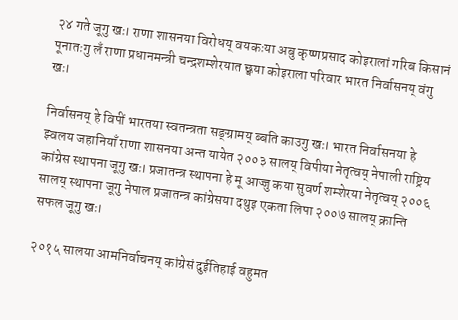२४ गते जूगु खः। राणा शासनया विरोधय् वयकःया अबु कृष्णप्रसाद कोइरालां गरिब किसानं पूनातःगु लँ राणा प्रधानमन्त्री चन्द्रशम्शेरयात छ्वया कोइराला परिवार भारत निर्वासनय् वंगु खः।

निर्वासनय् हे विपीं भारतया स्वतन्त्रता सङ्ग्रामय् ब्बति काउगु खः। भारत निर्वासनया हे झ्वलय जहानियाँ राणा शासनया अन्त यायेत २००३ सालय् विपीया नेतृत्वय् नेपाली राष्ट्रिय कांग्रेस स्थापना जूगु खः। प्रजातन्त्र स्थापना हे मू आज्जु कया सुवर्ण शम्शेरया नेतृत्वय् २००६ सालय् स्थापना जूगु नेपाल प्रजातन्त्र कांग्रेसया दथुइ एकता लिपा २००७ सालय् क्रान्ति सफल जूगु खः।

२०१५ सालया आमनिर्वाचनय् कांग्रेसं दुईतिहाई वहुमत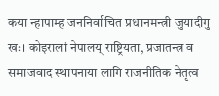कया न्हापाम्ह जननिर्वाचित प्रधानमन्त्री जुयादीगु खः। कोइरालां नेपालय् राष्ट्रियता, प्रजातन्त्र व समाजवाद स्थापनाया लागि राजनीतिक नेतृत्व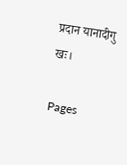प्रदान यानादीगु खः।

Pages